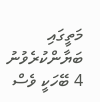މަތީގައި ބަޔާންކުރެވުނު 4 ބޭހަކީ ވެސް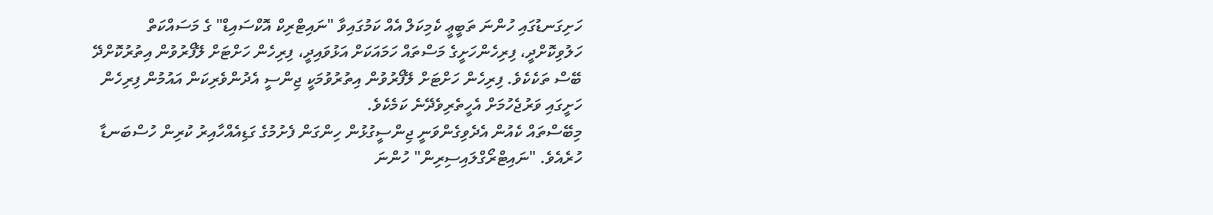ހަށިގަނޑުގައި ހުންނަ ތަބީޢީ ކެމިކަލް އެއް ކަމުގައިވާ "ނައިޓްރިކް އޮކްސައިޑް" ގެ މަސައްކަތް ހަލުވިކޮށްދީ، ފިރިހެންހަށީގެ މަސްތައް ހަމައަކަށް އަޅުވައިދީ، ފިރިހެން ހަށްޓަށް ލޭފޯރުވުން އިތުރުކޮށްދޭ ބޭސް ތަކެކެވެ. ފިރިހެން ހަށްޓަށް ލޭފޯރުވުން އިތުރުވުމަކީ ޖިންސީ އެދުންވެރިކަން އައުމުން ފިރިހެން ހަށީގައި ވަރުޖެހުމަށް އެހީތެރިވެދޭނެ ކަމެކެވެ.
މިބޭސްތައް ކެއުން އެދެވިގެންވަނީ ޖިންސީގުޅުން ހިންގަން ފެށުމުގެ ގަޑިއެއްހާއިރު ކުރިން ހުސްބަނޑާ ހުރެއެވެ. "ނައިޓްރޯގްލައިސިރިން" ހުންނަ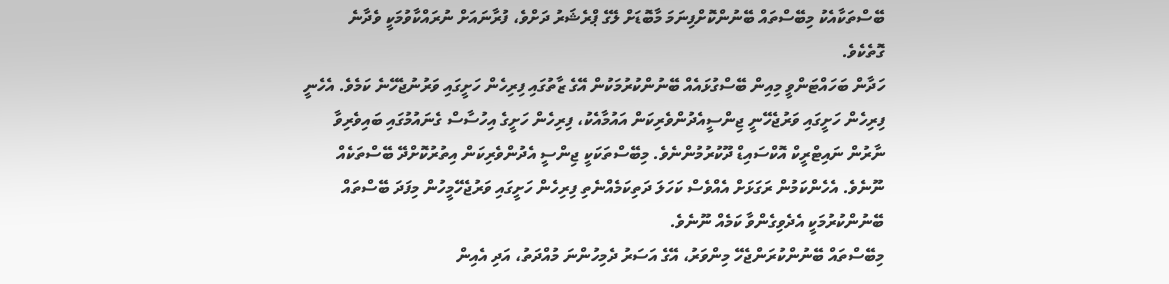ބޭސްތަކާއެކު މިބޭސްތައް ބޭނުންކޮށްފިނަމަ މާބޮޑަށް ލޭގެ ޕްރެޝަރު ދަށްވެ، ފުރާނައަށް ނުރައްކާވުމަކީ ވެދާނެ ގޮތެކެވެ.
ހަދާން ބަހައްޓަންވީ މިއިން ބޭސްގުޅައެއް ބޭނުންކުރުމަކުން އޭގެ ޒާތުގައި ފިރިހެން ހަށީގައި ވަރުނުޖެހޭނެ ކަމެވެ. އެހެނީ ފިރިހެން ހަށީގައި ވަރުޖެހޭނީ ޖިންސީއެދުންވެރިކަން އައުމާއެކު، ފިރިހެން ހަށީގެ އިހުސާސް ގެނައުމުގައި ބައިވެރިވާ ނާރުން ނައިޓްރީކް އޮކްސައިޑް ދޫކުރުމުންނެވެ. މިބޭސްތަކަކީ ޖިންސީ އެދުންވެރިކަން އިތުރުކޮށްދޭ ބޭސްތަކެއް ނޫނެވެ. އެހެންކަމުން ރަގަޅަށް އެއްވެސް ކަހަލަ ދަތިކަމެއްނެތި ފިރިހެން ހަށީގައި ވަރުޖެހޭމީހުން މިފަދަ ބޭސްތައް ބޭނުންކުރުމަކީ އެދެވިގެންވާ ކަމެއް ނޫނެވެ.
މިބޭސްތައް ބޭނުންކުރަންޖެހޭ މިންވަރު، އޭގެ އަސަރު ދެމިހުންނަ މުއްދަތު، އަދި އެއިން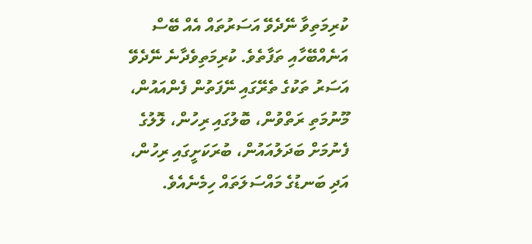ކުރިމަތިވާ ނޭދެވޭ އަސަރުތައް އެއް ބޭސް އަނެއްބޭހާއި ތަފާތެވެ. ކުރިމަތިވެދާނެ ނޭދެވޭ އަސަރު ތަކުގެ ތެރޭގައި ނޭފަތުން ފެންއައުން، މޫނުމަތި ރަތްވުން، ބޮލުގައި ރިހުން، ލޮލުގެ ފެނުމަށް ބަދަލުއައުން، ބުރަކަށީގައި ރިހުން، އަދި ބަނޑުގެ މައްސަލަތައް ހިމެނެއެވެ.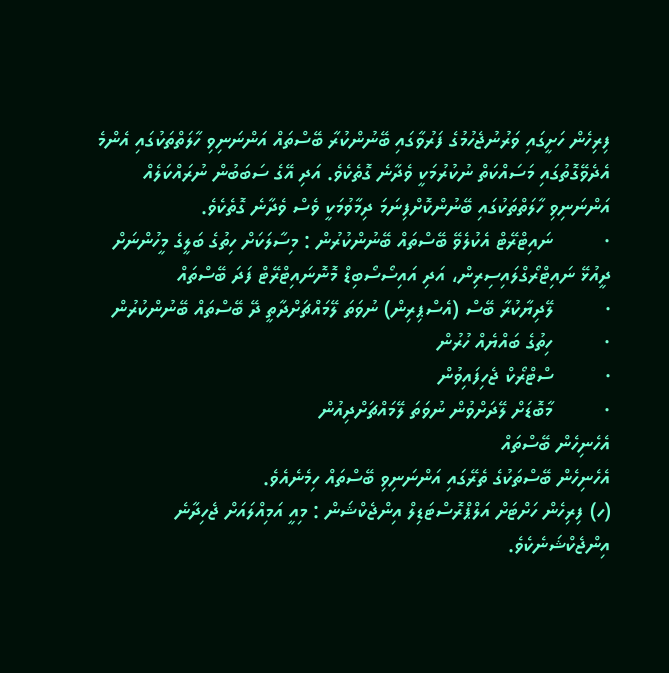ފިރިހެން ހަށީގައި ވަރުނުޖެހުމުގެ ފަރުވާގައި ބޭނުންކުރާ ބޭސްތައް އަންނަނިވި ހާލަތްތަކުގައި އެންމެ އެދެވޭގޮތުގައި މަސައްކަތް ނުކުރުމަކީ ވެދާނެ ގޮތެކެވެ. އަދި އޭގެ ސަބަބުން ނުރައްކަލެއް އަންނަނިވި ހާލަތްތަކުގައި ބޭނުންކޮށްފިނަމަ ދިމާވުމަކީ ވެސް ވެދާނެ ގޮތެކެވެ.
·         ނައިޓްރޭޓް އެކުލެވޭ ބޭސްތައް ބޭނުންކުރުން : މިސާލަކަށް ހިތުގެ ބަލީގެ މީހުންނަށް ދީއުޅޭ ނައިޓްރޯގްލައިސިރިން، އަދި އައިސޯސޯބިޑް މޮނޮނައިޓްރޭޓް ފަދަ ބޭސްތައް
·         ލޭދިޔާކުރާ ބޭސް (އެސްޕިރިން) ނުވަތަ ލޭމައްޗަށްދާތީ ދޭ ބޭސްތައް ބޭނުންކުރުން
·         ހިތުގެ ބައްޔެއް ހުރުން
·         ސްޓްރޯކް ޖެހިފައިވުން
·         މާބޮޑަށް ލޭދަށްވުން ނުވަތަ ލޭމައްޗަށްދިއުން
އެހެނިހެން ބޭސްތައް
އެހެނިހެން ބޭސްތަކުގެ ތެރޭގައި އަންނަނިވި ބޭސްތައް ހިމެނެއެވެ.
(ހ) ފިރިހެން ހަށްޓަށް އަލްޕްރޮސްޓަޑިލް އިންޖެކްޝަން : މިއީ އަމިއްލައަށް ޖެހިދާނެ އިންޖެކްޝަނެކެވެ.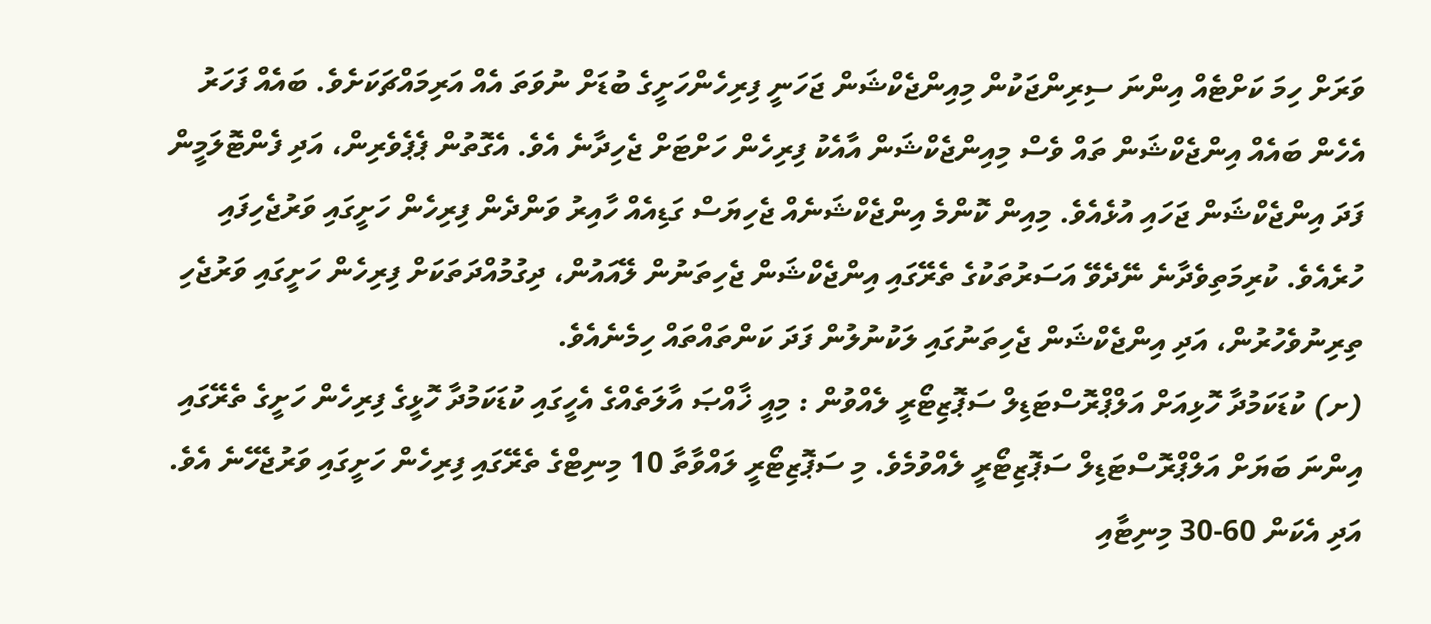ވަރަށް ހިމަ ކަށްޓެއް އިންނަ ސިރިންޖަކުން މިއިންޖެކްޝަން ޖަހަނީ ފިރިހެންހަށީގެ ބުޑަށް ނުވަތަ އެއް އަރިމައްޗަކަށެވެ. ބައެއް ފަހަރު އެހެން ބައެއް އިންޖެކްޝަން ތައް ވެސް މިއިންޖެކްޝަން އާއެކު ފިރިހެން ހަށްޓަށް ޖެހިދާނެ އެވެ. އެގޮތުން ޕެޕެވެރިން، އަދި ފެންޓޮލަމީން ފަދަ އިންޖެކްޝަން ޖަހައި އުޅެއެވެ. މިއިން ކޮންމެ އިންޖެކްޝަނެއް ޖެހިޔަސް ގަޑިއެއް ހާއިރު ވަންދެން ފިރިހެން ހަށީގައި ވަރުޖެހިފައި ހުރެއެވެ. ކުރިމަތިވެދާނެ ނޭދެވޭ އަސަރުތަކުގެ ތެރޭގައި އިންޖެކްޝަން ޖެހިތަނުން ލޭއައުން، ދިގުމުއްދަތަކަށް ފިރިހެން ހަށީގައި ވަރުޖެހި ތިރިނުވެހުރުން، އަދި އިންޖެކްޝަން ޖެހިތަނުގައި ލަކުނުލުން ފަދަ ކަންތައްތައް ހިމެނެއެވެ.
(ށ) ކުޑަކަމުދާ ހޮޅިއަށް އަލްޕްރޮސްޓަޑިލް ސަޕޮޒިޓޯރީ ލެއްވުން : މިއީ ޚާއްޞަ އާލަތެއްގެ އެހީގައި ކުޑަކަމުދާ ހޮޅީގެ ފިރިހެން ހަށީގެ ތެރޭގައި އިންނަ ބަޔަށް އަލްޕްރޮސްޓަޑިލް ސަޕޮޒިޓޯރީ ލެއްވުމެވެ. މި ސަޕޮޒިޓޯރީ ލައްވާތާ 10 މިނިޓްގެ ތެރޭގައި ފިރިހެން ހަށީގައި ވަރުޖެހޭނެ އެވެ. އަދި އެކަން 60-30 މިނިޓާއި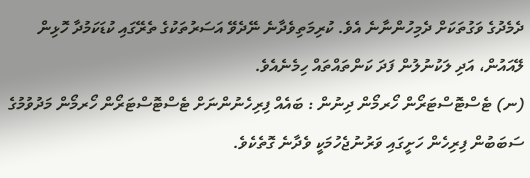ދެމެދުގެ ވަގުތަކަށް ދެމިހުންނާނެ އެވެ. ކުރިމަތިވެދާނެ ނޭދެވޭ އަސަރުތަކުގެ ތެރޭގައި ކުޑަކަމުދާ ހޮޅިން ލޭއައުން، އަދި ލަކުނުލުން ފަދަ ކަންތައްތައް ހިމެނެއެވެ.
(ނ) ޓެސްޓޮސްޓަރޯން ހޯރމޯން ދިނުން : ބައެއް ފިރިހެނުންނަށް ޓެސްޓޮސްޓަރޯން ހޯރމޯން މަދުވުމުގެ ސަބަބުން ފިރިހެން ހަށީގައި ވަރުނުޖެހުމަކީ ވެދާނެ ގޮތެކެވެ.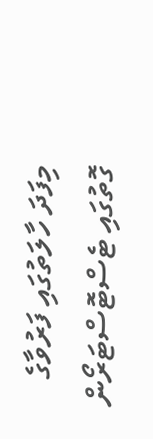މިފަދަ ހާލަތުގައި ފަރުވާގެ ގޮތުގައި ޓެސްޓޮސްޓަރޯން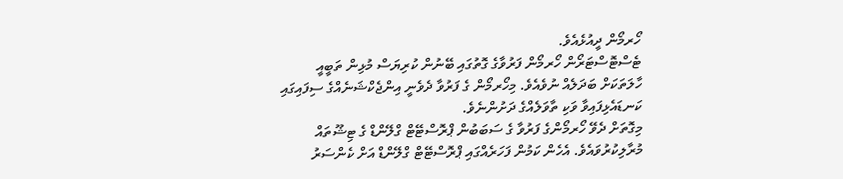ހޯރމޯން ދީއުޅެއެވެ.
ޓެސްޓޮސްޓަރޯން ހޯރމޯން ފަރުވާގެ ގޮތުގައި ބޭނުން ކުރިޔަސް މުޅިން ތަބީއީ ހާލަތަކަށް ބަދަލެއް ނުވެއެވެ. މިހޯރމޯން ގެ ފަރުވާ ދެވެނީ އިންޖެކްޝަނެއްގެ ސިފައިގައި ކަނޑައެޅިފައިވާ ވަކި ތާވަލެއްގެ ދަށުންނެވެ.
މިގޮތަށް ދެވޭ ހޯރމޯންގެ ފަރުވާ ގެ ސަބަބުން ޕްރޮސްޓޭޓް ގްލޭންޑް ގެ ޓިޝޫތައް މުރާލިކުރުވައެވެ. އެހެން ކަމުން ފަހަރެއްގައި ޕްރޮސްޓޭޓް ގްލޭންޑް އަށް ކެންސަރު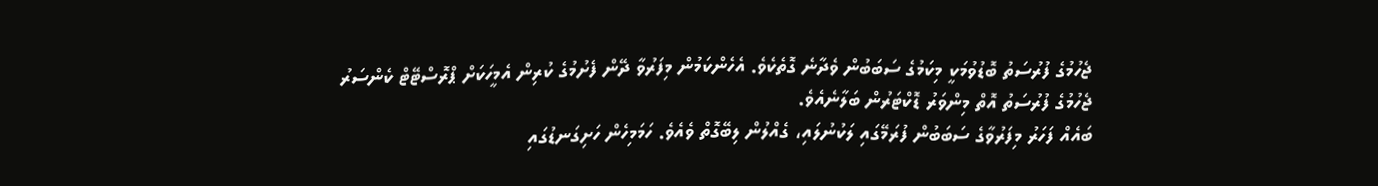ޖެހުމުގެ ފުރުސަތު ބޮޑުވުމަކީ މިކަމުގެ ސަބަބުން ވެދާނެ ގޮތެކެވެ. އެހެންކަމުން މިފަރުވާ ދޭން ފެށުމުގެ ކުރިން އެމީހަކަށް ޕްރޮސްޓޭޓް ކެންސަރު ޖެހުމުގެ ފުރުސަތު އޮތް މިންވަރު ޑޮކްޓަރުން ބަލާނެއެވެ.
ބައެއް ފަހަރު މިފަރުވާގެ ސަބަބުން ފުރަމޭގައި ލަކުނުލައި، ގެއްލުން ލިބޭގޮތް ވެއެވެ. ހަމަމިހެން ހަށިގަނޑުގައި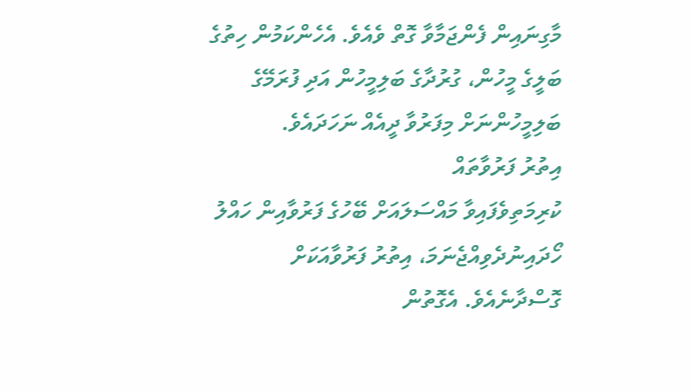މާގިނައިން ފެންޖަމާވާ ގޮތް ވެއެވެ. އެހެންކަމުން ހިތުގެ ބަލީގެ މީހުން، ގުރުދާގެ ބަލިމީހުން އަދި ފުރަމޭގެ ބަލިމީހުންނަށް މިފަރުވާ ދީއެއް ނަހަދައެވެ.
އިތުރު ފަރުވާތައް
ކުރިމަތިވެފައިވާ މައްސަލައަށް ބޭހުގެ ފަރުވާއިން ހައްލު ހޯދައިނުދެވިއްޖެނަމަ، އިތުރު ފަރުވާއަކަށް ގޮސްދާނެއެވެ. އެގޮތުން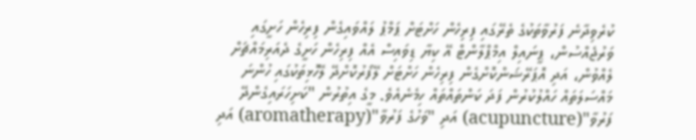ކުރެވިދާނެ ފަރުވާތަކުގެ ތެރޭގައި ފިރިހެން ހަށްޓަށް ޕަމްޕު ލައްވައިގެން ފިރިހެން ހަށީގައި ވަރުޖެއްސުން، ޕީނައިލް އިމްޕްލާންޓް އޭ ކިޔާ ޑިވައިސް އެއް ފިރިހެން ހަށީގެ ދެއަރިމައްޗަށް ލެއްވުން، އަދި އޮޕަރޭޝަންކޮށްގެން ފިރިހެން ހަށްޓަށް ލޭފޯރުކޮށްދޭ ލޭހޮޅިތަކުގައި ހުންނަ މައްސަލަތައް ހައްލުކުރުން ފަދަ ކަންތައްތައް ހިމެނެއެވެ. މީގެ އިތުރުން "ކަށިހަރައިގެންދޭ ފަރުވާ"(acupuncture) އަދި "ވަހުގެ ފަރުވާ"(aromatherapy) އަދި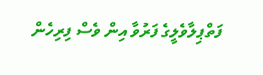ފަތްޕިލާވެލީގެ ފަރުވާ އިން ވެސް ފިރިހެން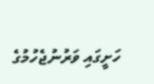ހަށީގައި ވަރުނުޖެހުމުގެ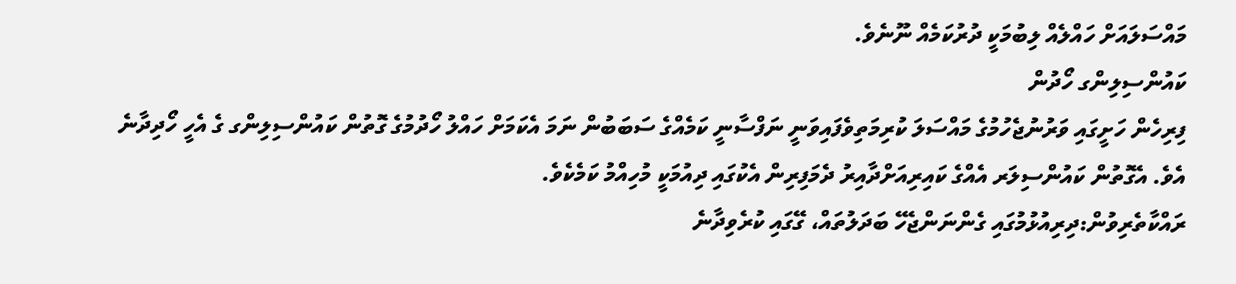މައްސަލައަށް ހައްލެއް ލިބުމަކީ ދުރުކަމެއް ނޫނެވެ.
ކައުންސިލިންގ ހޯދުން
ފިރިހެން ހަށީގައި ވަރުނުޖެހުމުގެ މައްސަލަ ކުރިމަތިވެފައިވަނީ ނަފްސާނީ ކަމެއްގެ ސަބަބުން ނަމަ އެކަމަށް ހައްލު ހޯދުމުގެ ގޮތުން ކައުންސިލިންގ ގެ އެހީ ހޯދިދާނެ އެވެ. އެގޮތުން ކައުންސިލަރ އެއްގެ ކައިރިއަށްދާއިރު ދެމަފިރިން އެކުގައި ދިއުމަކީ މުހިއްމު ކަމެކެވެ.
ރައްކާތެރިވުން:ދިރިއުޅުމުގައި ގެންނަންޖެހޭ ބަދަލުތައް، ގޭގައި ކުރެވިދާނެ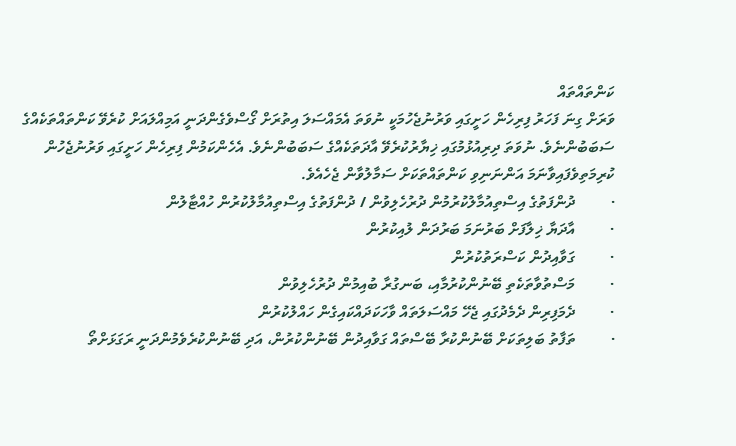ކަންތައްތައް
ވަރަށް ގިނަ ފަހަރު ފިރިހެން ހަށީގައި ވަރުނުޖެހުމަކީ ނުވަތަ އެމައްސަލަ އިތުރަށް ގޯސްވެގެންދަނީ އަމިއްލައަށް ކުރެވޭ ކަންތައްތަކެއްގެ ސަބަބުންނެވެ. ނުވަތަ ދިރިއުޅުމުގައި ޚިޔާރުކުރެވޭ އާދަތަކެއްގެ ސަބަބުންނެވެ. އެހެންކަމުން ފިރިހެން ހަށީގައި ވަރުނުޖެހުން ކުރިމަތިވެފައިވާނަމަ އަންނަނިވި ކަންތައްތަކަށް ސަމާލުވާން ޖެހެއެވެ.
·         ދުންފަތުގެ އިސްތިއުމާލުކުރުމުން ދުރުހެލިވުން / ދުންފަތުގެ އިސްތިއުމާލުކުރުން ހުއްޓާލުން
·         އާދަޔާ ޚިލާފަށް ބަރުނަމަ ބަރުދަން ލުއިކުރުން
·         ގަވާއިދުން ކަސްރަތުކުރުން
·         މަސްތުވާތަކެތި ބޭނުންކުރުމާއި، ބަނގުރާ ބުއިމުން ދުރުހެލިވުން
·         ދެމަފިރިން ދެމެދުގައި ޖެހޭ މައްސަލަތައް ވާހަކަދައްކައިގެން ހައްލުކުރުން
·         ތަފާތު ބަލިތަކަށް ބޭނުންކުރާ ބޭސްތައް ގަވާއިދުން ބޭނުންކުރުން، އަދި ބޭނުންކުރެވެމުންދަނީ ރަގަޅަށްތޯ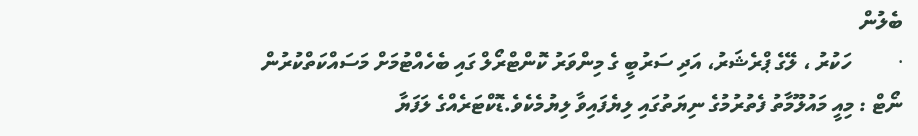ބެލުން
·         ހަކުރު ، ލޭގެ ޕްރެޝަރު، އަދި ސަރުބީ ގެ މިންވަރު ކޮންޓްރޯލް ގައި ބެހެއްޓުމަށް މަސައްކަތްކުރުން
ނޯޓް : މިއީ މައުލޫމާތު ފެތުރުމުގެ ނިޔަތުގައި ލިޔެފައިވާ ލިޔުމެކެވެ.ޑޮކްޓަރެއްގެ ލަފަޔާ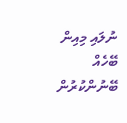ނުލައި މިއިން ބޭހެއް ބޭނުންކުރުން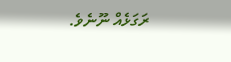ރަގަޅެއް ނޫނެވެ.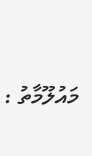މައުލޫމާތު :